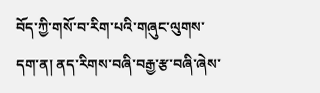བོད་ཀྱི་གསོ་བ་རིག་པའི་གཞུང་ལུགས་དག་ན། ནད་རིགས་བཞི་བརྒྱ་རྩ་བཞི་ཞེས་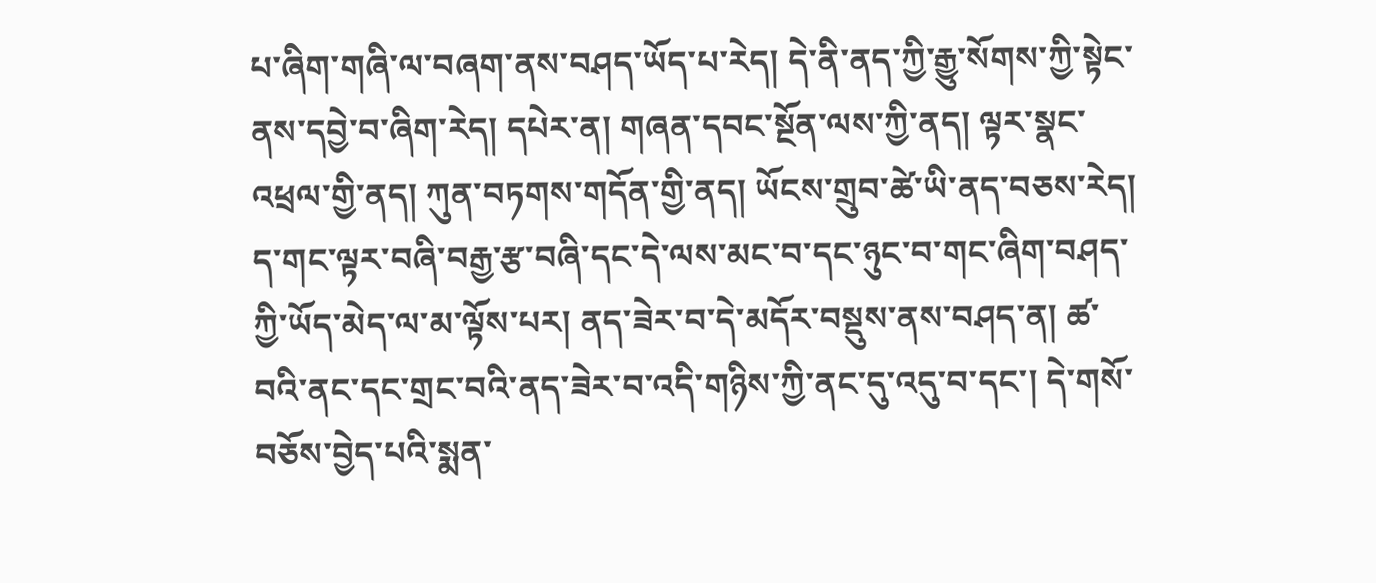པ་ཞིག་གཞི་ལ་བཞག་ནས་བཤད་ཡོད་པ་རེད། དེ་ནི་ནད་ཀྱི་རྒྱུ་སོགས་ཀྱི་སྟེང་ནས་དབྱེ་བ་ཞིག་རེད། དཔེར་ན། གཞན་དབང་སྔོན་ལས་ཀྱི་ནད། ལྟར་སྣང་འཕྲལ་གྱི་ནད། ཀུན་བཏགས་གདོན་གྱི་ནད། ཡོངས་གྲུབ་ཚེ་ཡི་ནད་བཅས་རེད། ད་གང་ལྟར་བཞི་བརྒྱ་རྩ་བཞི་དང་དེ་ལས་མང་བ་དང་ཉུང་བ་གང་ཞིག་བཤད་ཀྱི་ཡོད་མེད་ལ་མ་ལྟོས་པར། ནད་ཟེར་བ་དེ་མདོར་བསྡུས་ནས་བཤད་ན། ཚ་བའི་ནང་དང་གྲང་བའི་ནད་ཟེར་བ་འདི་གཉིས་ཀྱི་ནང་དུ་འདུ་བ་དང་། དེ་གསོ་བཅོས་བྱེད་པའི་སྨན་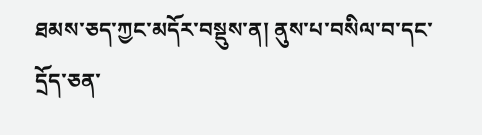ཐམས་ཅད་ཀྱང་མདོར་བསྡུས་ན། ནུས་པ་བསིལ་བ་དང་དྲོད་ཅན་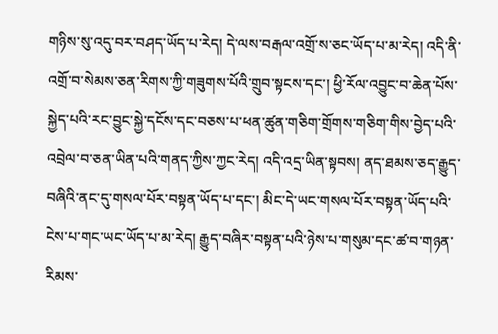གཉིས་སུ་འདུ་བར་བཤད་ཡོད་པ་རེད། དེ་ལས་བརྒལ་འགྲོ་ས་ཅང་ཡོད་པ་མ་རེད། འདི་ནི་འགྲོ་བ་སེམས་ཅན་རིགས་ཀྱི་གཟུགས་པོའི་གྲུབ་སྟངས་དང་། ཕྱི་རོལ་འབྱུང་བ་ཆེན་པོས་སྐྱེད་པའི་རང་བྱུང་སྐྱེ་དངོས་དང་བཅས་པ་ཕན་ཚུན་གཅིག་གྲོགས་གཅིག་གིས་བྱེད་པའི་འབྲེལ་བ་ཅན་ཡིན་པའི་གནད་ཀྱིས་ཀྱང་རེད། འདི་འདྲ་ཡིན་སྟབས། ནད་ཐམས་ཅད་རྒྱུད་བཞིའི་ནང་དུ་གསལ་པོར་བསྟན་ཡོད་པ་དང་། མིང་དེ་ཡང་གསལ་པོར་བསྟན་ཡོད་པའི་ངེས་པ་གང་ཡང་ཡོད་པ་མ་རེད། རྒྱུད་བཞིར་བསྟན་པའི་ཉེས་པ་གསུམ་དང་ཚ་བ་གཉན་རིམས་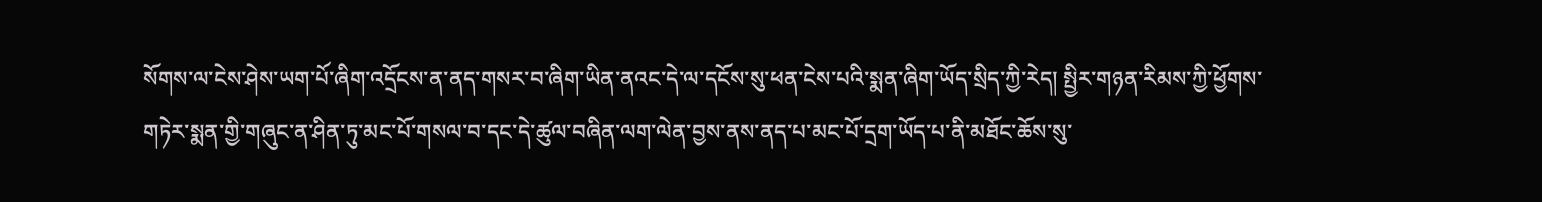སོགས་ལ་ངེས་ཤེས་ཡག་པོ་ཞིག་འདྲོངས་ན་ནད་གསར་བ་ཞིག་ཡིན་ནའང་དེ་ལ་དངོས་སུ་ཕན་ངེས་པའི་སྨན་ཞིག་ཡོད་སྲིད་ཀྱི་རེད། སྤྱིར་གཉན་རིམས་ཀྱི་ཕྱོགས་གཏེར་སྨན་གྱི་གཞུང་ན་ཤིན་ཏུ་མང་པོ་གསལ་བ་དང་དེ་ཚུལ་བཞིན་ལག་ལེན་བྱས་ནས་ནད་པ་མང་པོ་དྲག་ཡོད་པ་ནི་མཐོང་ཆོས་སུ་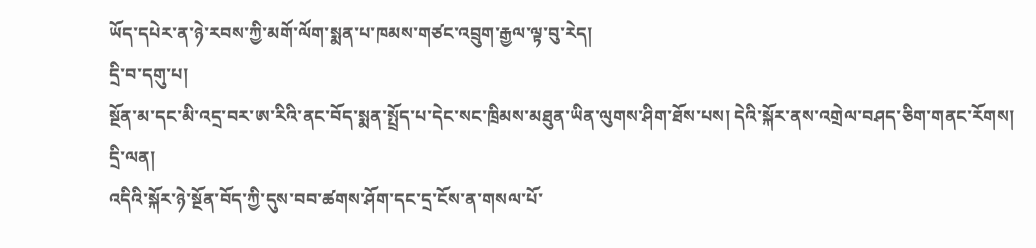ཡོད་དཔེར་ན་ཉེ་རབས་ཀྱི་མགོ་ལོག་སྨན་པ་ཁམས་གཙང་འབྲུག་རྒྱལ་ལྟ་བུ་རེད།
དྲི་བ་དགུ་པ།
སྔོན་མ་དང་མི་འདྲ་བར་ཨ་རིའི་ནང་བོད་སྨན་སྤྲོད་པ་དེང་སང་ཁྲིམས་མཐུན་ཡིན་ལུགས་ཤིག་ཐོས་པས། དེའི་སྐོར་ནས་འགྲེལ་བཤད་ཅིག་གནང་རོགས།
དྲི་ལན།
འདིའི་སྐོར་ཉེ་སྔོན་བོད་ཀྱི་དུས་བབ་ཚགས་ཤོག་དང་དྲ་ངོས་ན་གསལ་པོ་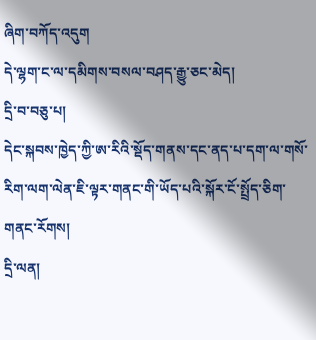ཞིག་བཀོད་འདུག
དེ་ལྷག་ང་ལ་དམིགས་བསལ་བཤད་རྒྱུ་ཅང་མེད།
དྲི་བ་བཅུ་པ།
དེང་སྐབས་ཁྱེད་ཀྱི་ཨ་རིའི་སྡོད་གནས་དང་ནད་པ་དག་ལ་གསོ་རིག་ལག་ལེན་ཇི་ལྟར་གནང་གི་ཡོད་པའི་སྐོར་ངོ་སྤྲོད་ཅིག་གནང་རོགས།
དྲི་ལན།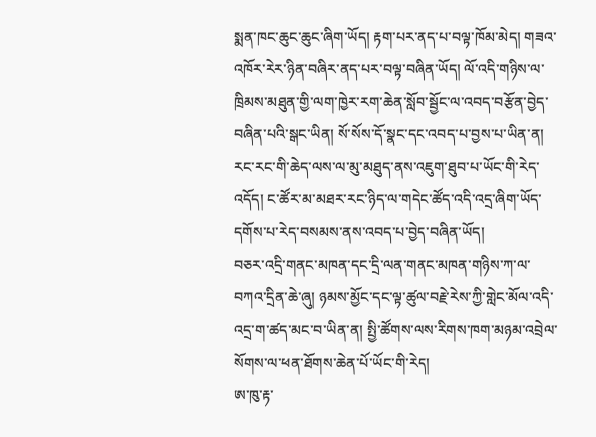སྨན་ཁང་ཆུང་ཆུང་ཞིག་ཡོད། རྟག་པར་ནད་པ་བལྟ་ཁོམ་མེད། གཟའ་འཁོར་རེར་ཉིན་བཞིར་ནད་པར་བལྟ་བཞིན་ཡོད། ལོ་འདི་གཉིས་ལ་ཁྲིམས་མཐུན་གྱི་ལག་ཁྱེར་རག་ཆེན་སློབ་སྦྱོང་ལ་འབད་བརྩོན་བྱེད་བཞིན་པའི་སྒང་ཡིན། སོ་སོས་དོ་སྣང་དང་འབད་པ་བྱས་པ་ཡིན་ན། རང་རང་གི་ཆེད་ལས་ལ་མུ་མཐུད་ནས་འཇུག་ཐུབ་པ་ཡོང་གི་རེད་འདོད། ང་ཚོར་མ་མཐར་རང་ཉིད་ལ་གདེང་ཚོད་འདི་འདྲ་ཞིག་ཡོད་དགོས་པ་རེད་བསམས་ནས་འབད་པ་བྱེད་བཞིན་ཡོད།
བཅར་འདྲི་གནང་མཁན་དང་དྲི་ལན་གནང་མཁན་གཉིས་ཀ་ལ་བཀའ་དྲིན་ཆེ་ཞུ། ཉམས་མྱོང་དང་ལྟ་ཚུལ་བརྗེ་རེས་ཀྱི་གླེང་མོལ་འདི་འདྲ་ག་ཚད་མང་བ་ཡིན་ན། སྤྱི་ཚོགས་ལས་རིགས་ཁག་མཉམ་འབྲེལ་སོགས་ལ་ཕན་ཐོགས་ཆེན་པོ་ཡོང་གི་རེད།
ཨ་ཁུ་རྟ་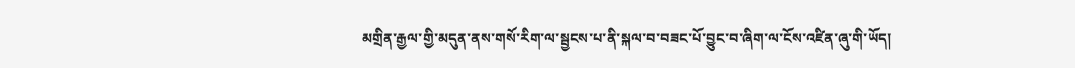མགྲིན་རྒྱལ་གྱི་མདུན་ནས་གསོ་རིག་ལ་སྦྱངས་པ་ནི་སྐལ་བ་བཟང་པོ་བྱུང་བ་ཞིག་ལ་ངོས་འཛིན་ཞུ་གི་ཡོད།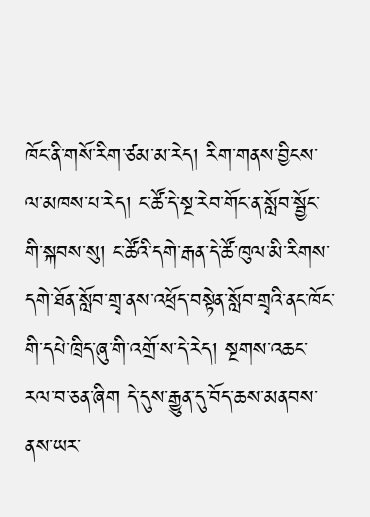ཁོང་ནི་གསོ་རིག་ཙམ་མ་རེད། རིག་གནས་བྱིངས་ལ་མཁས་པ་རེད། ང་ཚོ་དེ་སྔ་རེབ་གོང་ན་སློབ་སྦྱོང་གི་སྐབས་སུ། ང་ཚོའི་དགེ་རྒན་དེ་ཚོ་ཁུལ་མི་རིགས་དགེ་ཐོན་སློབ་གྲྭ་ནས་འཕྲོད་བསྟེན་སློབ་གྲྭའི་ནང་ཁོང་གི་དཔེ་ཁྲིད་ཞུ་གི་འགྲོ་ས་དེ་རེད། སྔགས་འཆང་རལ་བ་ཅན་ཞིག དེ་དུས་རྒྱུན་དུ་བོད་ཆས་མནབས་ནས་ཡར་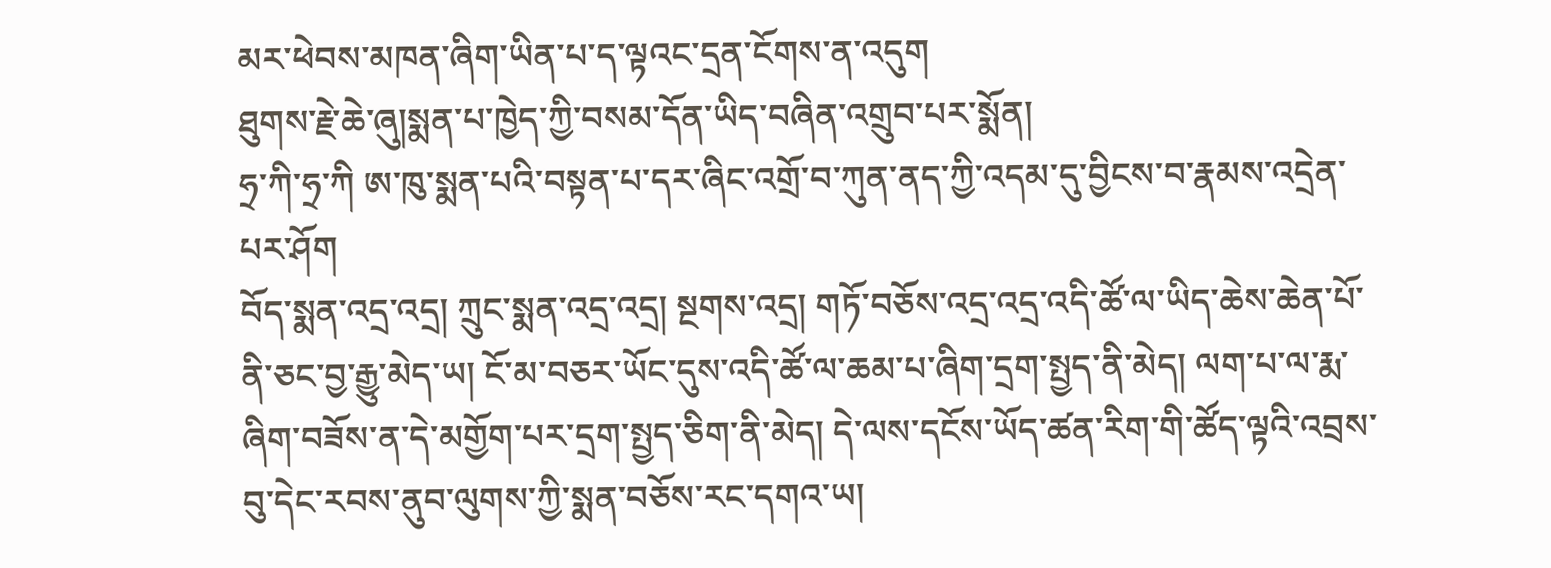མར་ཕེབས་མཁན་ཞིག་ཡིན་པ་ད་ལྟའང་དྲན་ངོགས་ན་འདུག
ཐུགས་རྗེ་ཆེ་ཞུ།སྨན་པ་ཁྱེད་ཀྱི་བསམ་དོན་ཡིད་བཞིན་འགྲུབ་པར་སྨོན།
ཧྲ་ཀི་ཧྲ་ཀི ཨ་ཁུ་སྨན་པའི་བསྟན་པ་དར་ཞིང་འགྲོ་བ་ཀུན་ནད་ཀྱི་འདམ་དུ་བྱིངས་བ་རྣམས་འདྲེན་པར་ཤོག
བོད་སྨན་འདྲ་འདྲ། ཀྲུང་སྨན་འདྲ་འདྲ། སྔགས་འདྲ། གཏོ་བཅོས་འདྲ་འདྲ་འདི་ཚོ་ལ་ཡིད་ཆེས་ཆེན་པོ་ནི་ཅང་བྱ་རྒྱུ་མེད་ཡ། ངོ་མ་བཅར་ཡོང་དུས་འདི་ཚོ་ལ་ཆམ་པ་ཞིག་དྲག་སྤྱད་ནི་མེད། ལག་པ་ལ་རྨ་ཞིག་བཟོས་ན་དེ་མགྱོག་པར་དྲག་སྤྱད་ཅིག་ནི་མེད། དེ་ལས་དངོས་ཡོད་ཚན་རིག་གི་ཚོད་ལྟའི་འབྲས་བུ་དེང་རབས་ནུབ་ལུགས་ཀྱི་སྨན་བཅོས་རང་དགའ་ཡ།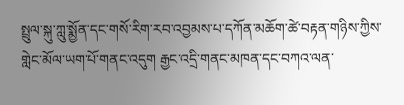སྤྲུལ་སྐུ་ཀླུ་སྨྱོན་དང་གསོ་རིག་རབ་འབྱམས་པ་དཀོན་མཆོག་ཚེ་བརྟན་གཉིས་ཀྱིས་གླེང་མོལ་ཡག་པོ་གནང་འདུག རྒྱང་འདྲི་གནང་མཁན་དང་བཀའ་ལན་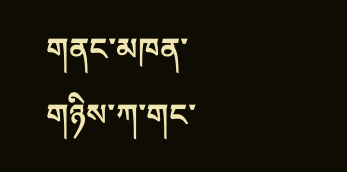གནང་མཁན་གཉིས་ཀ་གང་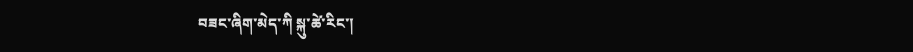བཟང་ཞིག་མེད་ཀི སྐུ་ཚེ་རིང་།